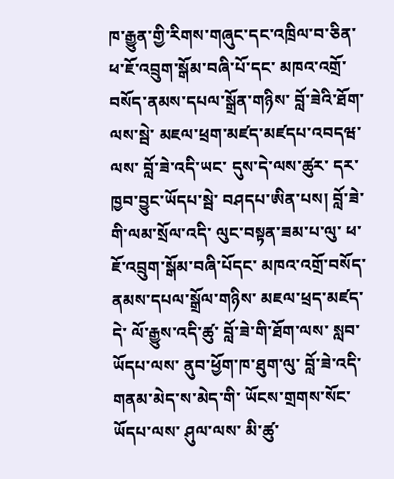ཁ་རྒྱུན་གྱི་རིགས་གཞུང་དང་འཁྲིལ་བ་ཅིན་ ཕ་ཇོ་འབྲུག་སྒོམ་བཞི་པོ་དང་ མཁའ་འགྲོ་བསོད་ནམས་དཔལ་སྒྲོན་གཉིས་ བློ་ཟེའི་ཐོག་ལས་སྦེ་ མཇལ་ཕྲག་མཛད་མཛདཔ་འབདཝ་ལས་ བློ་ཟེ་འདི་ཡང་ དུས་དེ་ལས་ཚུར་ དར་ཁྱབ་བྱུང་ཡོདཔ་སྦེ་ བཤདཔ་ཨིན་པས། བློ་ཟེ་གི་ལམ་སྲོལ་འདི་ ལུང་བསྟན་ཟམ་པ་ལུ་ ཕ་ཇོ་འབྲུག་སྒོམ་བཞི་པོདང་ མཁའ་འགྲོ་བསོད་ནམས་དཔལ་སྒྲོལ་གཉིས་ མཇལ་ཕྲད་མཛད་དེ་ ལོ་རྒྱུས་འདི་ཚུ་ བློ་ཟེ་གི་ཐོག་ལས་ སླབ་ཡོདཔ་ལས་ ནུབ་ཕྱོག་ཁ་ཐུག་ལུ་ བློ་ཟེ་འདི་ གནམ་མེད་ས་མེད་གི་ ཡོངས་གྲགས་སོང་ཡོདཔ་ལས་ ཤུལ་ལས་ མི་ཚུ་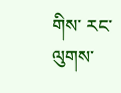གིས་ རང་ལུགས་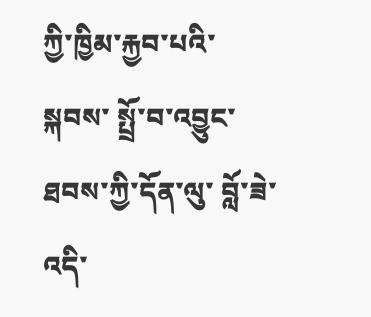ཀྱི་ཁྱིམ་རྐྱབ་པའི་སྐབས་ སྤྲོ་བ་འབྱུང་ཐབས་ཀྱི་དོན་ལུ་ བློ་ཟེ་འདི་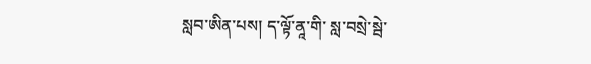སླབ་ཨིན་པས། ད་ལྟོ་ནཱ་གི་ སླ་བསྲེ་སྦེ་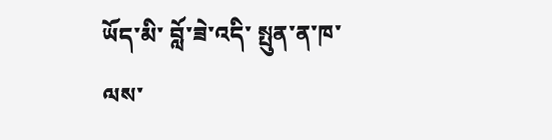ཡོད་མི་ བློ་ཟེ་འདི་ སྤུན་ན་ཁ་ལས་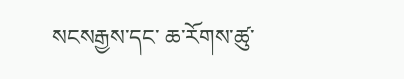སངསརྒྱས་དང་ ཆ་རོགས་ཚུ་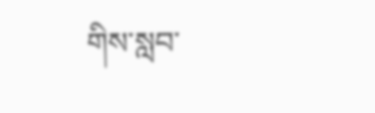གིས་སླབ་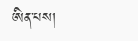ཨིན་པས།